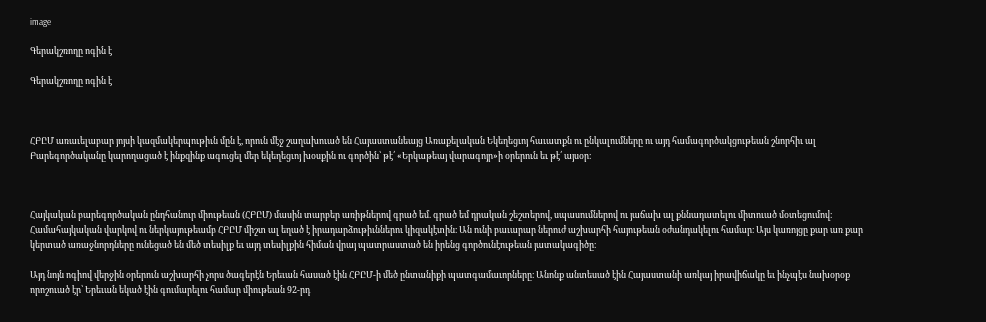image

Գերակշռողը ոգին է

Գերակշռողը ոգին է



ՀԲԸՄ առաւելաբար յոյսի կազմակերպութիւն մըն է, որուն մէջ շաղախուած են Հայաստանեայց Առաքելական Եկեղեցւոյ հաւատքն ու ընկալումները ու այդ համագործակցութեան շնորհիւ ալ Բարեգործականը կարողացած է ինքզինք ագուցել մեր եկեղեցւոյ խօսքին ու գործին՝ թէ՛ «Երկաթեայ վարագոյր»ի օրերուն եւ թէ՛ այսօր։



Հայկական բարեգործական ընդհանուր միութեան (ՀԲԸՄ) մասին տարբեր առիթներով գրած եմ. գրած եմ դրական շեշտերով, սպասումներով ու յաճախ ալ քննադատելու միտուած մօտեցումով։ Համահայկական վարկով ու ներկայութեամբ ՀԲԸՄ միշտ ալ եղած է իրադարձութիւններու կիզակէտին։ Ան ունի բաւարար ներուժ աշխարհի հայութեան օժանդակելու համար։ Այս կառոյցը քար առ քար կերտած առաջնորդները ունեցած են մեծ տեսիլք եւ այդ տեսիլքին հիման վրայ պատրաստած են իրենց գործունէութեան յատակագիծը։

Այդ նոյն ոգիով վերջին օրերուն աշխարհի չորս ծագերէն Երեւան հասած էին ՀԲԸՄ-ի մեծ ընտանիքի պատգամաւորները։ Անոնք անտեսած էին Հայաստանի առկայ իրավիճակը եւ ինչպէս նախօրօք որոշուած էր՝ Երեւան եկած էին գումարելու համար միութեան 92-րդ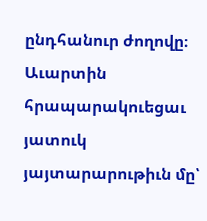ընդհանուր ժողովը։ Աւարտին հրապարակուեցաւ յատուկ յայտարարութիւն մը՝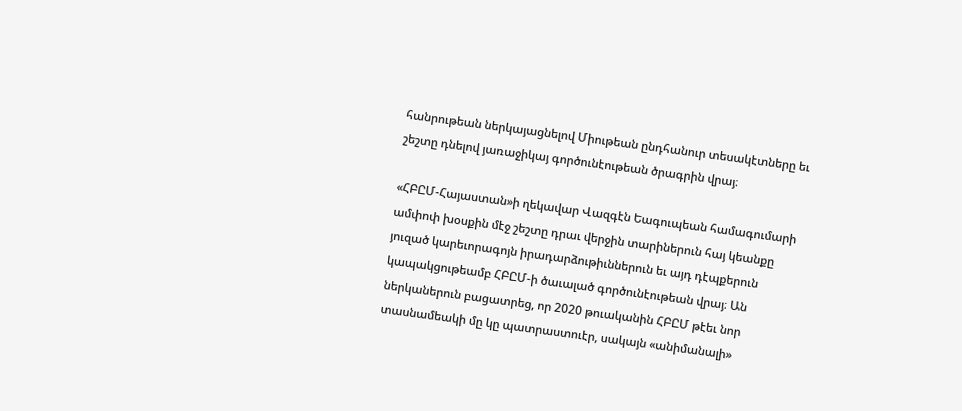հանրութեան ներկայացնելով Միութեան ընդհանուր տեսակէտները եւ շեշտը դնելով յառաջիկայ գործունէութեան ծրագրին վրայ։

«ՀԲԸՄ-Հայաստան»ի ղեկավար Վազգէն Եագուպեան համագումարի ամփոփ խօսքին մէջ շեշտը դրաւ վերջին տարիներուն հայ կեանքը յուզած կարեւորագոյն իրադարձութիւններուն եւ այդ դէպքերուն կապակցութեամբ ՀԲԸՄ-ի ծաւալած գործունէութեան վրայ։ Ան ներկաներուն բացատրեց, որ 2020 թուականին ՀԲԸՄ թէեւ նոր տասնամեակի մը կը պատրաստուէր, սակայն «անիմանալի»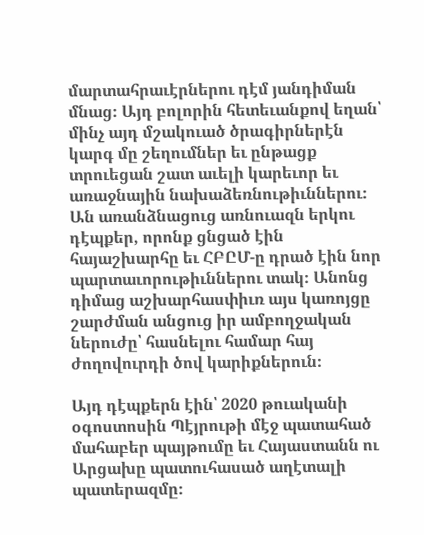մարտահրաւէրներու դէմ յանդիման մնաց։ Այդ բոլորին հետեւանքով եղան՝ մինչ այդ մշակուած ծրագիրներէն կարգ մը շեղումներ եւ ընթացք տրուեցան շատ աւելի կարեւոր եւ առաջնային նախաձեռնութիւններու։ Ան առանձնացուց առնուազն երկու դէպքեր, որոնք ցնցած էին հայաշխարհը եւ ՀԲԸՄ-ը դրած էին նոր պարտաւորութիւններու տակ։ Անոնց դիմաց աշխարհասփիւռ այս կառոյցը շարժման անցուց իր ամբողջական ներուժը՝ հասնելու համար հայ ժողովուրդի ծով կարիքներուն։

Այդ դէպքերն էին՝ 2020 թուականի օգոստոսին Պէյրութի մէջ պատահած մահաբեր պայթումը եւ Հայաստանն ու Արցախը պատուհասած աղէտալի պատերազմը։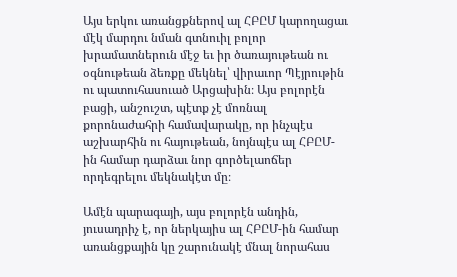Այս երկու առանցքներով ալ ՀԲԸՄ կարողացաւ մէկ մարդու նման գտնուիլ բոլոր խրամատներուն մէջ եւ իր ծառայութեան ու օգնութեան ձեռքը մեկնել՝ վիրաւոր Պէյրութին ու պատուհասուած Արցախին։ Այս բոլորէն բացի, անշուշտ, պէտք չէ մոռնալ քորոնաժահրի համավարակը, որ ինչպէս աշխարհին ու հայութեան, նոյնպէս ալ ՀԲԸՄ-ին համար դարձաւ նոր գործելաոճեր որդեգրելու մեկնակէտ մը։

Ամէն պարագայի, այս բոլորէն անդին, յուսադրիչ է, որ ներկայիս ալ ՀԲԸՄ-ին համար առանցքային կը շարունակէ մնալ նորահաս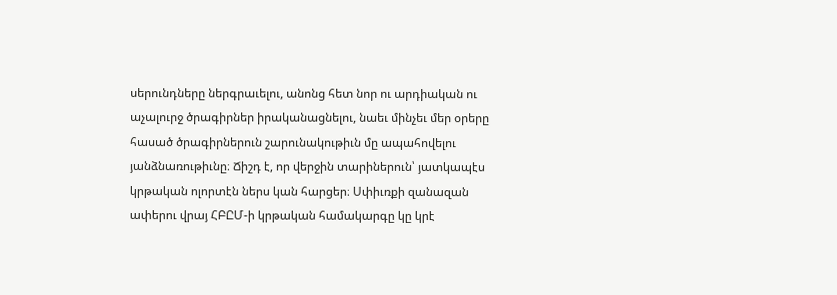սերունդները ներգրաւելու, անոնց հետ նոր ու արդիական ու աչալուրջ ծրագիրներ իրականացնելու, նաեւ մինչեւ մեր օրերը հասած ծրագիրներուն շարունակութիւն մը ապահովելու յանձնառութիւնը։ Ճիշդ է, որ վերջին տարիներուն՝ յատկապէս կրթական ոլորտէն ներս կան հարցեր։ Սփիւռքի զանազան ափերու վրայ ՀԲԸՄ-ի կրթական համակարգը կը կրէ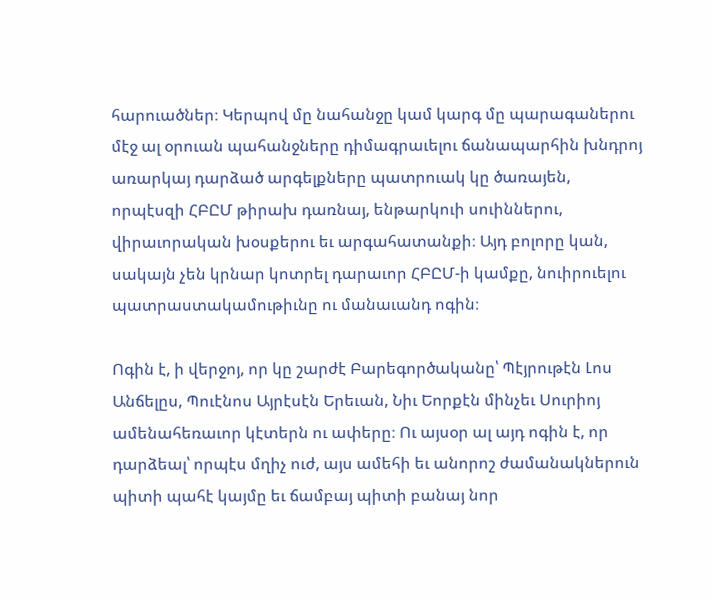հարուածներ։ Կերպով մը նահանջը կամ կարգ մը պարագաներու մէջ ալ օրուան պահանջները դիմագրաւելու ճանապարհին խնդրոյ առարկայ դարձած արգելքները պատրուակ կը ծառայեն, որպէսզի ՀԲԸՄ թիրախ դառնայ, ենթարկուի սուիններու, վիրաւորական խօսքերու եւ արգահատանքի։ Այդ բոլորը կան, սակայն չեն կրնար կոտրել դարաւոր ՀԲԸՄ-ի կամքը, նուիրուելու պատրաստակամութիւնը ու մանաւանդ ոգին։

Ոգին է, ի վերջոյ, որ կը շարժէ Բարեգործականը՝ Պէյրութէն Լոս Անճելըս, Պուէնոս Այրէսէն Երեւան, Նիւ Եորքէն մինչեւ Սուրիոյ ամենահեռաւոր կէտերն ու ափերը։ Ու այսօր ալ այդ ոգին է, որ դարձեալ՝ որպէս մղիչ ուժ, այս ամեհի եւ անորոշ ժամանակներուն պիտի պահէ կայմը եւ ճամբայ պիտի բանայ նոր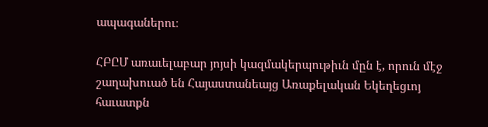ապագաներու։

ՀԲԸՄ առաւելաբար յոյսի կազմակերպութիւն մըն է, որուն մէջ շաղախուած են Հայաստանեայց Առաքելական Եկեղեցւոյ հաւատքն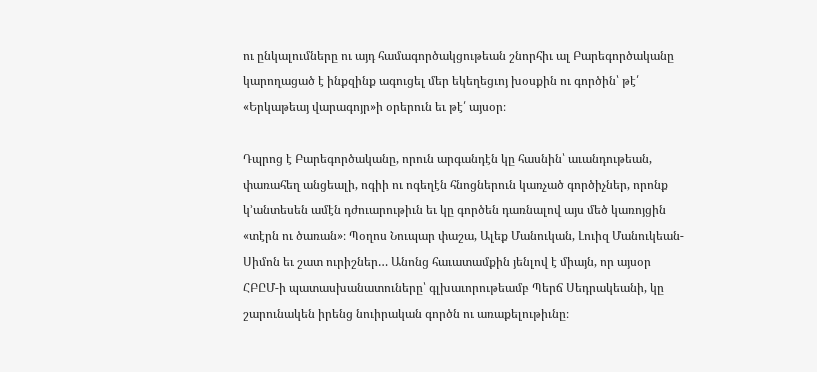ու ընկալումները ու այդ համագործակցութեան շնորհիւ ալ Բարեգործականը կարողացած է ինքզինք ագուցել մեր եկեղեցւոյ խօսքին ու գործին՝ թէ՛ «Երկաթեայ վարագոյր»ի օրերուն եւ թէ՛ այսօր։

Դպրոց է Բարեգործականը, որուն արգանդէն կը հասնին՝ աւանդութեան, փառահեղ անցեալի, ոգիի ու ոգեղէն հնոցներուն կառչած գործիչներ, որոնք կ՚անտեսեն ամէն դժուարութիւն եւ կը գործեն դառնալով այս մեծ կառոյցին «տէրն ու ծառան»։ Պօղոս Նուպար փաշա, Ալեք Մանուկան, Լուիզ Մանուկեան-Սիմոն եւ շատ ուրիշներ… Անոնց հաւատամքին յենլով է միայն, որ այսօր ՀԲԸՄ-ի պատասխանատուները՝ գլխաւորութեամբ Պերճ Սեդրակեանի, կը շարունակեն իրենց նուիրական գործն ու առաքելութիւնը։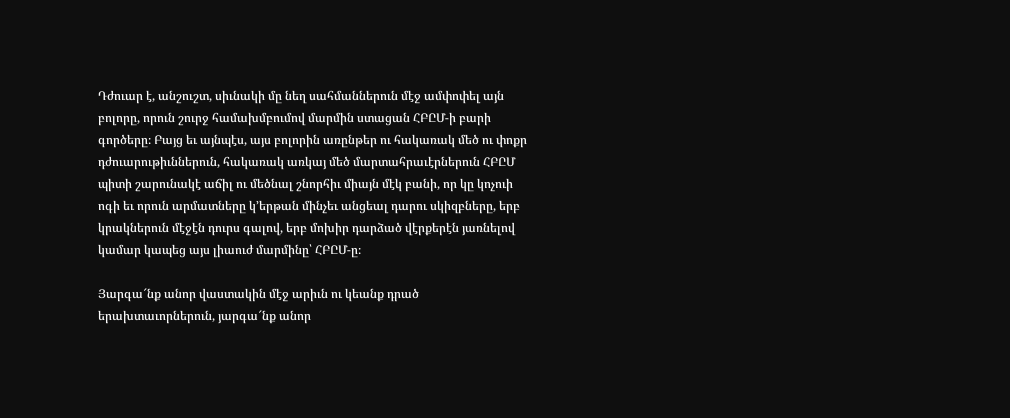Դժուար է, անշուշտ, սիւնակի մը նեղ սահմաններուն մէջ ամփոփել այն բոլորը, որուն շուրջ համախմբումով մարմին ստացան ՀԲԸՄ-ի բարի գործերը։ Բայց եւ այնպէս, այս բոլորին առընթեր ու հակառակ մեծ ու փոքր դժուարութիւններուն, հակառակ առկայ մեծ մարտահրաւէրներուն ՀԲԸՄ պիտի շարունակէ աճիլ ու մեծնալ շնորհիւ միայն մէկ բանի, որ կը կոչուի ոգի եւ որուն արմատները կ՚երթան մինչեւ անցեալ դարու սկիզբները, երբ կրակներուն մէջէն դուրս գալով, երբ մոխիր դարձած վէրքերէն յառնելով կամար կապեց այս լիաուժ մարմինը՝ ՀԲԸՄ-ը։

Յարգա՜նք անոր վաստակին մէջ արիւն ու կեանք դրած երախտաւորներուն, յարգա՜նք անոր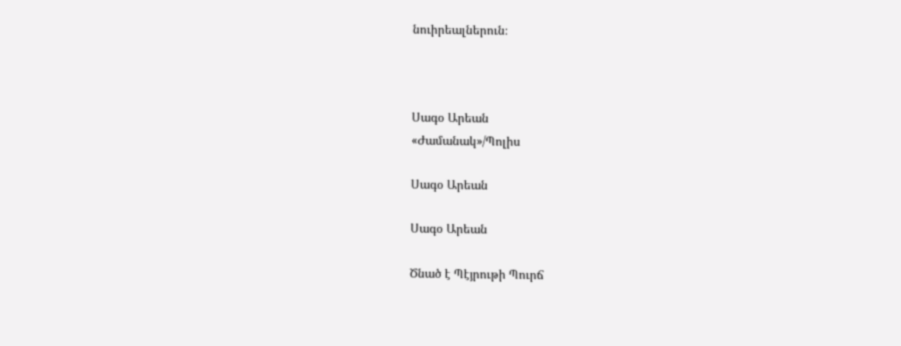նուիրեալներուն։



Սագօ Արեան
«Ժամանակ»/Պոլիս

Սագօ Արեան

Սագօ Արեան

Ծնած է Պէյրութի Պուրճ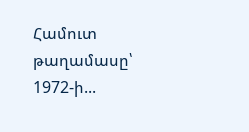Համուտ թաղամասը՝ 1972-ի...